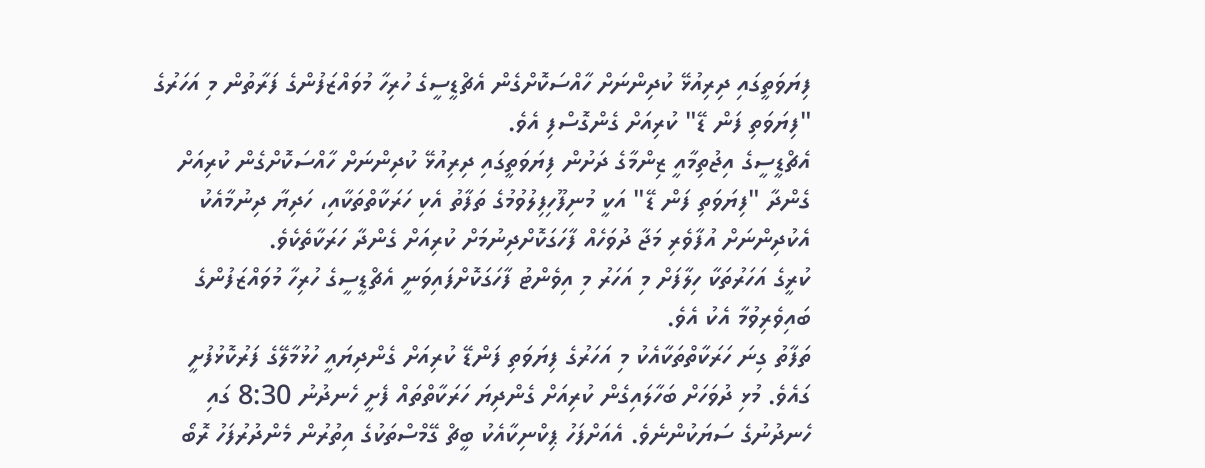ފިޔަވަތީގައި ދިރިއުޅޭ ކުދިންނަށް ހާއްސަކޮށްގެން އެޗްޑީސީގެ ހުރިހާ މުވައްޒަފުންގެ ފަރާތުން މި އަހަރުގެ "ފިޔަވަތި ފަން ޑޭ" ކުރިއަށް ގެންގޮސްފި އެވެ.
އެޗްޑީސީގެ އިޖުތިމާއީ ޒިންމާގެ ދަށުން ފިޔަވަތީގައި ދިރިއުޅޭ ކުދިންނަށް ހާއްސަކޮށްގެން ކުރިއަށް ގެންދާ "ފިޔަވަތި ފަން ޑޭ" އަކީ މުނިފޫހިފިލުވުމުގެ ތަފާތު އެކި ހަރަކާތްތަކާއި، ހަދިޔާ ދިނުމާއެކު އެކުދިންނަށް އުފާވެރި މަޖާ ދުވަހެއް ފާހަގަކޮށްދިނުމަށް ކުރިއަށް ގެންދާ ހަރަކާތެކެވެ.
ކުރީގެ އަހަރުތަކާ ހިލާފަށް މި އަހަރު މި އިވެންޓު ފާހަގަކޮށްފައިވަނީ އެޗްޑީސީގެ ހުރިހާ މުވައްޒަފުންގެ ބައިވެރިވުމާ އެކު އެވެ.
ތަފާތު ގިނަ ހަރަކާތްތަކާއެކު މި އަހަރުގެ ފިޔަވަތި ފަންޑޭ ކުރިއަށް ގެންދިޔައީ ހުޅުމާލޭގެ ފަރުކޮޅުފުށީ ގައެވެ. މުޅި ދުވަހަށް ބަހާލައިގެން ކުރިއަށް ގެންދިޔަ ހަރަކާތްތައް ފެށީ ހެނދުނު 8:30 ގައި ހެނދުނުގެ ސަޔަކުންނެވެ. އެއަށްފަހު ޕިކްނިކާއެކު ބީޗް ގޭމްސްތަކުގެ އިތުރުން މެންދުރުފަހު ރޮބޯ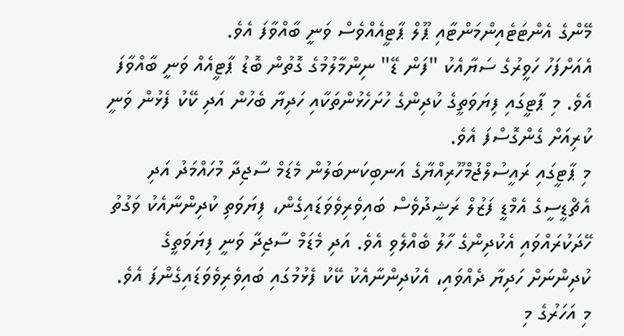މޭންގެ އެންޓަޓެއިންމަންޓާއި ޕޫލް ޕާޓީއެއްވެސް ވަނީ ބާއްވާފަ އެވެ.
އެއަށްފަހު ހަވީރުގެ ސަޔާއެކު "ފަން ޑޭ" ނިންމާލުމުގެ ގޮތުން ބޮޑު ޕާޓީއެއް ވަނީ ބާއްވާފަ އެވެ. މި ޕާޓީގައި ފިޔަވަތީގެ ކުދިންގެ ހުށަހެޅުންތަކާއި ހަދިޔާ ބެހުން އަދި ކޭކު ފެޅުން ވަނީ ކުރިއަށް ގެންގޮސްފަ އެވެ.
މި ޕާޓީގައި ރައީސުލްޖުމްހޫރިއްޔާގެ އަނބިކަނބަލުން މެޑަމް ސާޖިދާ މުހައްމަދު އަދި އެޗްޑީސީގެ އެމްޑީ ފަޒުލް ރަޝީދުވެސް ބައިވެރިވެވަޑައިގެން، ފިޔަވަތި ކުދިންނާއެކު ވަގުތު ހޭދަކުރައްވައި އެކުދިންގެ ހާލު ބެއްލެވި އެވެ. އަދި މެޑަމް ސާޖިދާ ވަނީ ފިޔަވަތީގެ ކުދިންނަށް ހަދިޔާ ދެއްވައި، އެކުދިންނާއެކު ކޭކު ފެޅުމުގައި ބައިވެރިވެވަޑައިގެންފަ އެވެ.
މި އަހަރުގެ މި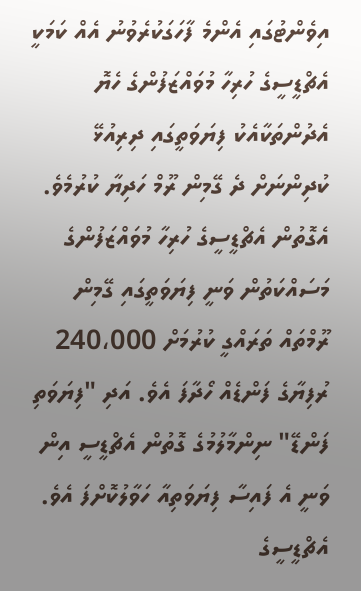އިވެންޓުގައި އެންމެ ފާހަގަކުރެވުނު އެއް ކަމަކީ އެޗްޑީސީގެ ހުރިހާ މުވައްޒަފުންގެ ހެޔޮ އެދުންތަކާއެކު ފިޔަވަތީގައި ދިރިއުޅޭ ކުދިންނަށް ދެ ގޭމިން ރޫމް ހަދިޔާ ކުރުމެވެ. އެގޮތުން އެޗްޑީސީގެ ހުރިހާ މުވައްޒަފުންގެ މަސައްކަތުން ވަނީ ފިޔަވަތީގައި ގޭމިން ރޫމްތައް ތަރައްގީ ކުރުމަށް 240،000 ރުފިޔާގެ ފަންޑެއް ހޯދާފަ އެވެ. އަދި "ފިޔަވަތި ފަންޑޭ" ނިންމާލުމުގެ ގޮތުން އެޗްޑީސީ އިން ވަނީ އެ ފައިސާ ފިޔަވަތިއާ ހަވާލުކޮށްފަ އެވެ.
އެޗްޑީސީގެ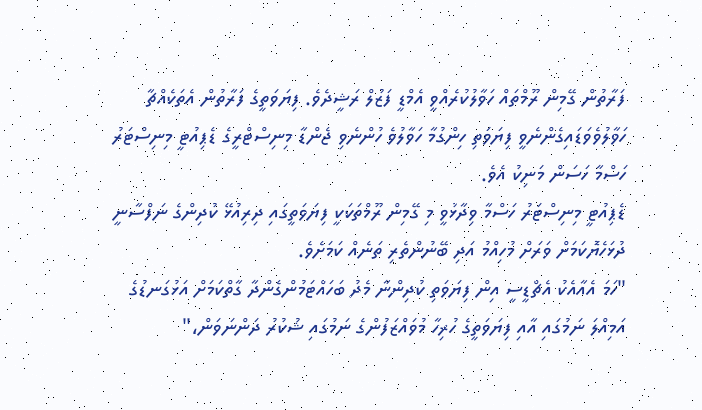ފަރާތުން ގޭމިން ރޫމްތައް ހަވާލުކުރެއްވީ އެމްޑީ ފަޒުލް ރަޝީދެވެ. ފިޔަވަތީގެ ފަރާތުން އެތަކެއްޗާ ހަވާލުވެވަޑައިގެންނެވީ ފިޔަވަތި ހިންގުމާ ހަވާލުވެ ހުންނެވި ޖެންޑާ މިނިސްޓްރީގެ ޑެޕިއުޓީ މިނިސްޓަރު ހަސްމާ ހަސަން މަނިކު އެވެ.
ޑެޕިއުޓީ މިނިސްޓަރު ހަސްމާ ވިދާޅުވީ މި ގޭމިން ރޫމްތަކަކީ ފިޔަވަތީގައި ދިރިއުޅޭ ކުދިންގެ ނަފްސާނީ ދުޅަހެޔޮކަމަށް ވަރަށް މުހިއްމު އަދި ބޭނުންތެރި ތަނެއް ކަމަށެވެ.
"ހަމަ އެއާއެކު އެޗްޑީސީ އިން ފިޔަވަތި ކުދިންނާ މެދު ބަހައްޓަމުންގެންދާ ގާތްކަމަށް އަޅުގަނޑުގެ އަމިއްލަ ނަމުގައި އާއި ފިޔަވަތީގެ ހުރިހާ މުވައްޒަފުންގެ ނަމުގައި ޝުކުރު ދަންނަވަން،"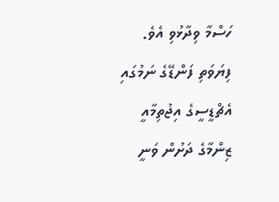ހަސްމާ ވިދާޅުވި އެވެ.
ފިޔަވަތި ފަންޑޭގެ ނަމުގައި އެޗްޑީސީގެ އިޖުތިމާއީ ޒިންމާގެ ދަށުން ވަނީ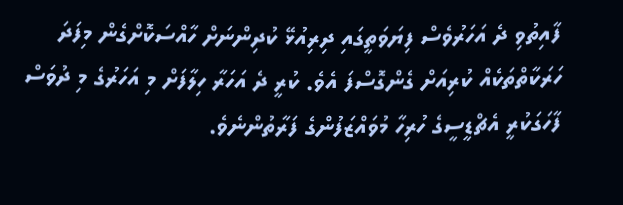ފާއިތުވި ދެ އަހަރުވެސް ފިޔަވަތީގައި ދިރިއުޅޭ ކުދިންނަށް ހާއްސަކޮށްގެން މިފަދަ ހަރަކާތްތަކެއް ކުރިއަށް ގެންގޮސްފަ އެވެ. ކުރީ ދެ އަހަރާ ހިލާފަށް މި އަހަރުގެ މި ދުވަސް ފާހަގަކުރީ އެޗްޑީސީގެ ހުރިހާ މުވައްޒަފުންގެ ފަރާތުންނެވެ.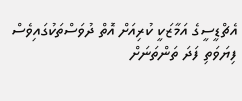އެޗްޑީސީގެ އަމާޒަކީ ކުރިއަށް އޮތް ދުވަސްތަކުގައިވެސް ފިޔަވަތި ފަދަ ތަންތަނަށް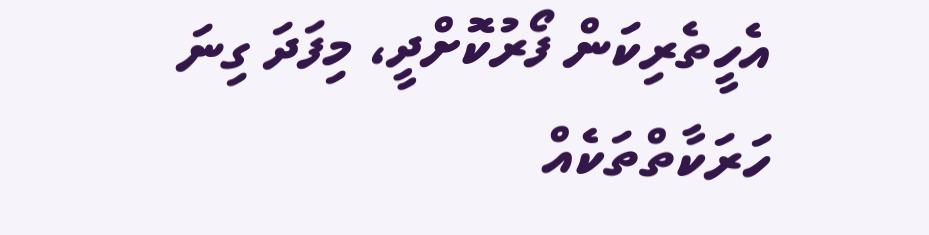އެހީތެރިކަން ފޯރުކޮށްދީ، މިފަދަ ގިނަ ހަރަކާތްތަކެއް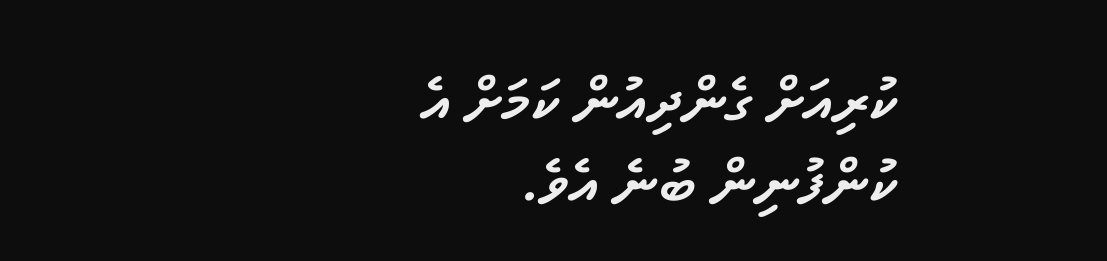ކުރިއަށް ގެންދިއުން ކަމަށް އެ ކުންފުނިން ބުނެ އެވެ.